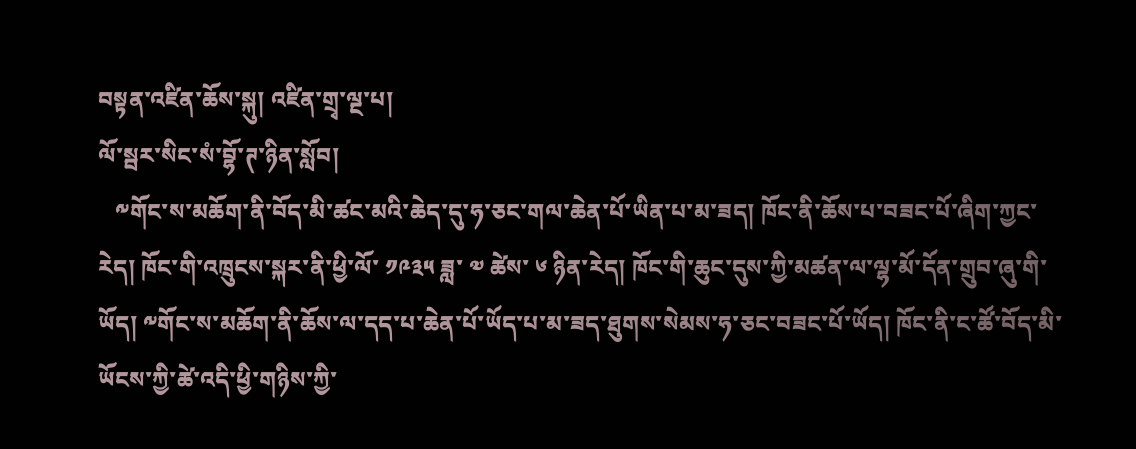བསྟན་འཛིན་ཆོས་སྐུ། འཛིན་གྲྭ་ལྔ་པ།
ལོ་སྦར་སིང་སཾ་བྷོ་ཊ་ཉིན་སློབ།
   ༸གོང་ས་མཆོག་ནི་བོད་མི་ཚང་མའི་ཆེད་དུ་ཧ་ཅང་གལ་ཆེན་པོ་ཡིན་པ་མ་ཟད། ཁོང་ནི་ཆོས་པ་བཟང་པོ་ཞིག་ཀྱང་རེད། ཁོང་གི་འཁྲུངས་སྐར་ནི་ཕྱི་ལོ་ ༡༩༣༥ ཟླ་ ༧ ཚེས་ ༦ ཉིན་རེད། ཁོང་གི་ཆུང་དུས་ཀྱི་མཚན་ལ་ལྷ་མོ་དོན་གྲུབ་ཞུ་གི་ཡོད། ༸གོང་ས་མཆོག་ནི་ཆོས་ལ་དད་པ་ཆེན་པོ་ཡོད་པ་མ་ཟད་ཐུགས་སེམས་ཧ་ཅང་བཟང་པོ་ཡོད། ཁོང་ནི་ང་ཚོ་བོད་མི་ཡོངས་ཀྱི་ཚེ་འདི་ཕྱི་གཉིས་ཀྱི་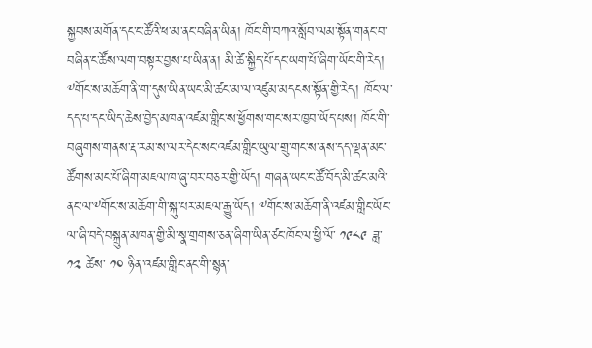སྐྱབས་མགོན་དང་ང་ཚོའི་ཕ་མ་ནང་བཞིན་ཡིན། ཁོང་གི་བཀའ་སློབ་ལམ་སྟོན་གནང་བ་བཞིན་ང་ཚོས་ལག་བསྟར་བྱས་པ་ཡིན་ན། མི་ཚེ་སྐྱིད་པོ་དང་ཡག་པོ་ཞིག་ཡོང་གི་རེད། ༸གོང་ས་མཆོག་ནི་ག་དུས་ཡིན་ཡང་མི་ཚང་མ་ལ་འཛུམ་མདངས་སྟོན་གྱི་རེད། ཁོང་ལ་དད་པ་དང་ཡིད་ཆེས་བྱེད་མཁན་འཛམ་གླིང་ས་ཕྱོགས་གང་སར་ཁྱབ་ཡོད་པས། ཁོང་གི་བཞུགས་གནས་རྡ་རམ་ས་ལར་དེང་སང་འཛམ་གླིང་ཡུལ་གྲུ་གང་ས་ནས་དད་ལྡན་མང་ཚོགས་མང་པོ་ཞིག་མཇལ་ཁ་ཞུ་བར་བཅར་གྱི་ཡོད། གཞན་ཡང་ང་ཚོ་བོད་མི་ཚང་མའི་ནང་ལ་༸གོང་ས་མཆོག་གི་སྐུ་པར་མཇལ་རྒྱུ་ཡོད། ༸གོང་ས་མཆོག་ནི་འཛམ་གླིང་ཡོང་ལ་ཞི་བདེ་བསྐྲུན་མཁན་གྱི་མི་སྣ་གྲགས་ཅན་ཞིག་ཡིན་ཙང་ཁོང་ལ་ཕྱི་ལོ་ ༡༩༨༩ ཟླ་ ༡༢ ཚེས་ ༡༠ ཉིན་འཛམ་གླིང་ནང་གི་སྙན་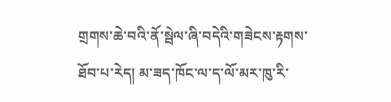གྲགས་ཆེ་བའི་ནོ་སྦེལ་ཞི་བདེའི་གཟེངས་རྟགས་ཐོབ་པ་རེད། མ་ཟད་ཁོང་ལ་ད་ལོ་མར་ཁུ་རི་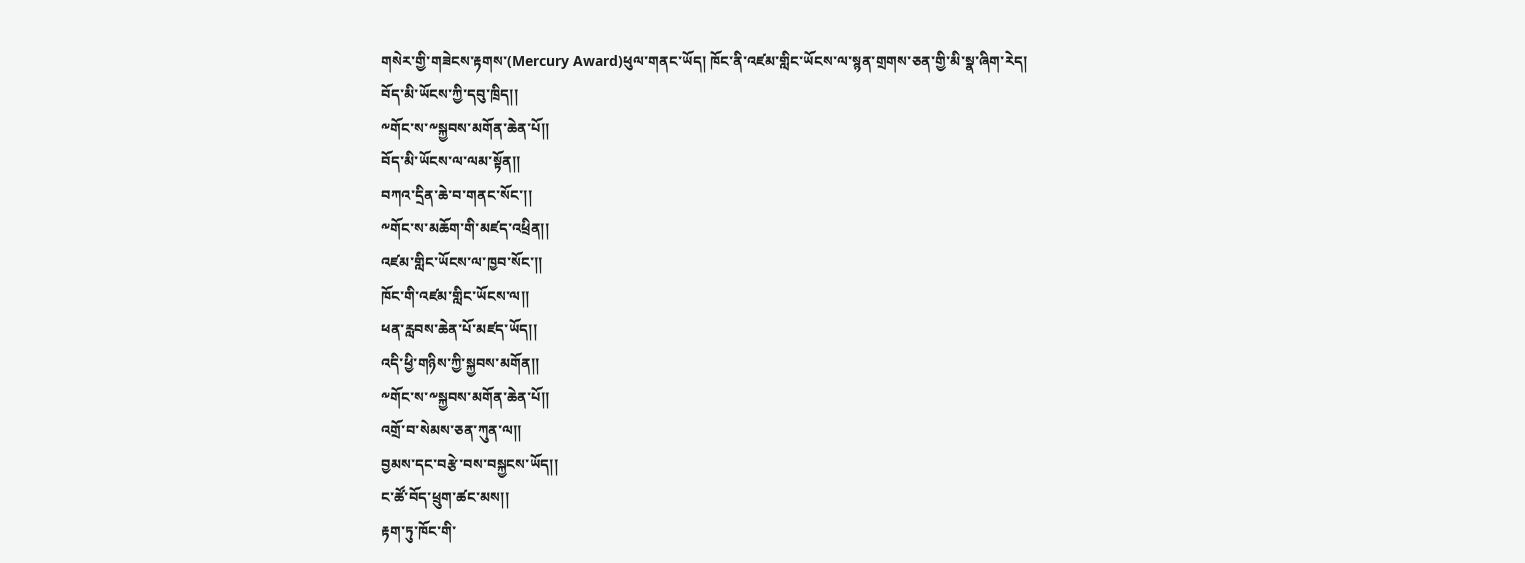གསེར་གྱི་གཟེངས་རྟགས་(Mercury Award)ཕུལ་གནང་ཡོད། ཁོང་ནི་འཛམ་གླིང་ཡོངས་ལ་སྙན་གྲགས་ཅན་གྱི་མི་སྣ་ཞིག་རེད།
བོད་མི་ཡོངས་ཀྱི་དབུ་ཁྲིད།།
༸གོང་ས་༸སྐྱབས་མགོན་ཆེན་པོ།།
བོད་མི་ཡོངས་ལ་ལམ་སྟོན།།
བཀའ་དྲིན་ཆེ་བ་གནང་སོང་།།
༸གོང་ས་མཆོག་གི་མཛད་འཕྲིན།།
འཛམ་གླིང་ཡོངས་ལ་ཁྱབ་སོང་།།
ཁོང་གི་འཛམ་གླིང་ཡོངས་ལ།།
ཕན་རླབས་ཆེན་པོ་མཛད་ཡོད།།
འདི་ཕྱི་གཉིས་ཀྱི་སྐྱབས་མགོན།།
༸གོང་ས་༸སྐྱབས་མགོན་ཆེན་པོ།།
འགྲོ་བ་སེམས་ཅན་ཀུན་ལ།།
བྱམས་དང་བརྩེ་བས་བསྐྱངས་ཡོད།།
ང་ཚོ་བོད་ཕྲུག་ཚང་མས།།
རྟག་ཏུ་ཁོང་གི་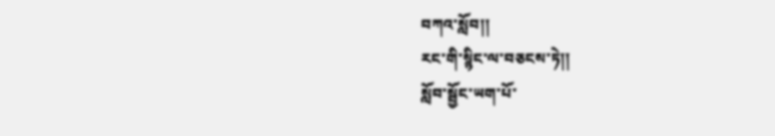བཀའ་སློབ།།
རང་གི་སྙིང་ལ་བཅངས་ཏེ།།
སློབ་སྦྱོང་ཡག་པོ་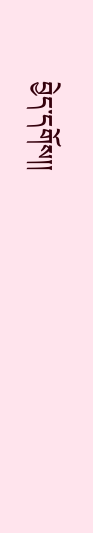བྱེད་དགོས།།